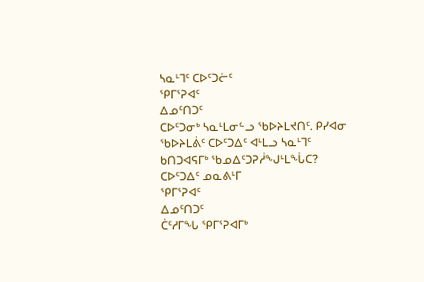ᓴᓇᒻᒣᑦ ᑕᐅᑦᑐᓖᑦ
ᕿᒥᕐᕈᐊᑦ
ᐃᓄᑦᑎᑐᑦ
ᑕᐅᑦᑐᓂᒃ ᓴᓇᒻᒪᓂᓪᓗ ᖃᐅᔨᒪᔪᑎᑦ. ᑭᓯᐊᓂ ᖃᐅᔨᒪᕖᑦ ᑕᐅᑦᑐᐃᑦ ᐊᒻᒪᓗ ᓴᓇᒻᒣᑦ ᑲᑎᑐᐊᕋᒥᒃ ᖃᓄᐃᑦᑐᕈᓲᖑᒻᒪᖔᑕ?
ᑕᐅᑦᑐᐃᑦ ᓄᓇᕕᒻᒥ
ᕿᒥᕐᕈᐊᑦ
ᐃᓄᑦᑎᑐᑦ
ᑖᑦᓱᒥᖓ ᕿᒥᕐᕈᐊᒥᒃ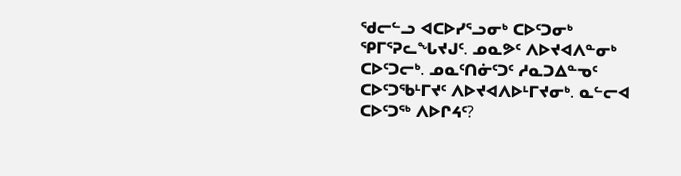ᖁᓕᓪᓗ ᐊᑕᐅᓯᕐᓗᓂᒃ ᑕᐅᑦᑐᓂᒃ ᕿᒥᕐᕈᓚᖓᔪᒍᑦ. ᓄᓇᕗᑦ ᐱᐅᔪᐊᐱᓐᓂᒃ ᑕᐅᑦᑐᓕᒃ. ᓄᓇᑦᑎᓃᑦᑐᑦ ᓱᓇᑐᐃᓐᓀᑦ ᑕᐅᑦᑐᖃᒻᒥᔪᑦ ᐱᐅᔪᐊᐱᐅᒻᒥᔪᓂᒃ. ᓇᓪᓕᐊ ᑕᐅᑦᑐᖅ ᐱᐅᒋᔦᑦ?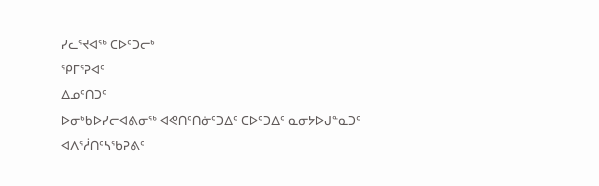ᓯᓚᕐᔪᐊᖅ ᑕᐅᑦᑐᓕᒃ
ᕿᒥᕐᕈᐊᑦ
ᐃᓄᑦᑎᑐᑦ
ᐅᓂᒃᑲᐅᓯᓕᐊᕕᓂᖅ ᐊᕙᑎᑦᑎᓃᑦᑐᐃᑦ ᑕᐅᑦᑐᐃᑦ ᓇᓂᔭᐅᒍᓐᓇᑐᑦ
ᐊᐱᕐᓲᑎᑦᓴᖃᕈᕕᑦ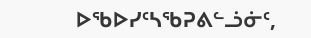ᐅᖃᐅᓯᑦᓴᖃᕈᕕᓪᓘᓃᑦ,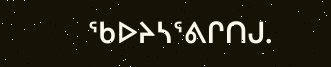ᖃᐅᔨᓴᕐᕕᒋᑎᒍ.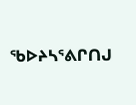ᖃᐅᔨᓴᕐᕕᒋᑎᒍ